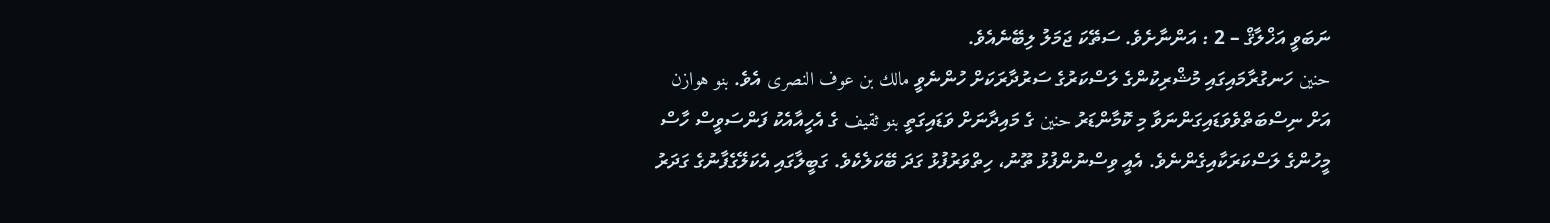ނަބަވީ އަޚްލާޤް – 2 : އަންނާށެވެ. ސަތޭކަ ޖަމަލު ލިބޭނެއެވެ.
حنين ހަނގުރާމައިގައި މުޝްރިކުންގެ ލަސްކަރުގެ ސަރުދާރަކަށް ހުންނެވީ مالك بن عوف النصرى އެވެ. بنو هوازن އަށް ނިސްބަތްވެވަޑައިގަންނަވާ މި ކޮމާންޑަރު حنين ގެ މައިދާނަށް ވަޑައިގަތީ بنو ثقيف ގެ އެހީއާއެކު ފަންސަވީސް ހާސް މީހުންގެ ލަސްކަރަކާއިގެންނެވެ. އެއީ ވިސްނުންފުޅު ތޫނު، ހިތްވަރުފުޅު ގަދަ ބޭކަލެކެވެ. ގަބީލާގައި އެކަލޭގެފާނުގެ ގަދަރު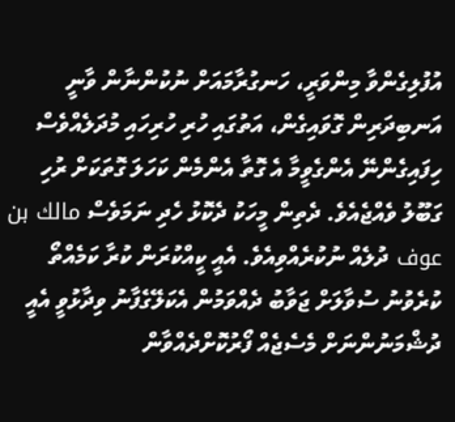އުފުލިގެންވާ މިންވަރީ، ހަނގުރާމައަށް ނުކުންނާން ވާނީ އަނބިދަރިން ގޮވައިގެން، އަތުގައި ހުރި ހުރިހައި މުދަލެއްވެސް ހިފައިގެންނޭ އެންގެވީމާ އެ ގޮތާ އެންމެން ކަހަލަ ގޮތަކަށް ރުހި ގަބޫލު ވެއްޖެއެވެ. ދެތިން މީހަކު ދެކޮޅު ހެދި ނަމަވެސް مالك بن عوف ދުލެއް ނުކުރެއްވިއެވެ. އެއީ ކީއްކުރަން ކުރާ ކަމެއްތޯ ކުރެވުނު ސުވާލަށް ޖަވާބު ދެއްވަމުން އެކަލޭގެފާނު ވިދާޅުވީ އެއީ ދުޝްމަނުންނަށް މެސެޖެއް ފޯރުކޮށްދެއްވާން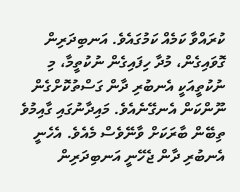ކުރައްވާ ކަމެއް ކަމުގައެވެ. އަނބިދަރިން ގޮވައިގެން، މުދާ ހިފައިގެން ނުކުތީމާ، މި ނުކުތީއަކީ އެނބުރި ދާން ގަސްތުކޮށްގެން ނޫންކަން އެނގޭނެއެވެ. މައިދާނުގައި ގާއިމުވެ ތިބޭން ބާރަކަށް ވާނޭވެސް މެއެވެ. އެހެނީ އެނބުރި ދާން ޖެހޭނީ އަނބިދަރިން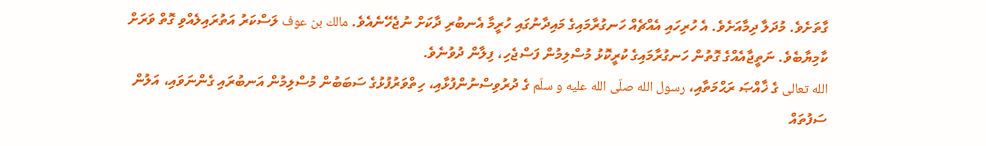ގާތަށެވެ. މުދަލާ ދިމާއަށެވެ. އެ ހުރިހައި އެއްޗެއް ހަނގުރާމައިގެ މައިދާނުގައި ހުރީމާ އެނބުރި ދާކަށް ނުޖެހޭނެއެވެ. مالك بن عوف ލަސްކަރު އަތުރައިލެއްވި ގޮތް ވަރަށް ކާމިޔާބެވެ. ނަތީޖާއެއްގެ ގޮތުން ހަނގުރާމައިގެ ކުރީކޮޅު މުސްލިމުން ފަސްޖެހި، ފިލާން ދުވުނެވެ.
الله تعالى ގެ ޚާއްޞަ ރަޙްމަތާއި، رسول الله صلّى الله عليه و سلّم ގެ ދުރުވިސްނުންފުޅާއި، ހިތްވަރުފުޅުގެ ސަބަބުން މުސްލިމުން އަނބުރައި ގެންނަވައި، އަލުން ސަފުތައް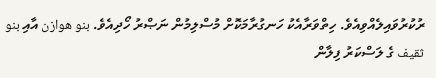ރުކުރުވައިލެއްވިއެވެ. ހިތްވަރާއެކު ހަނގުރާމަކޮށް މުސްލިމުން ނަޞްރު ހޯދިއެވެ. بنو هوازن އާއި بنو ثقيف ގެ ލަސްކަރު ފިލާން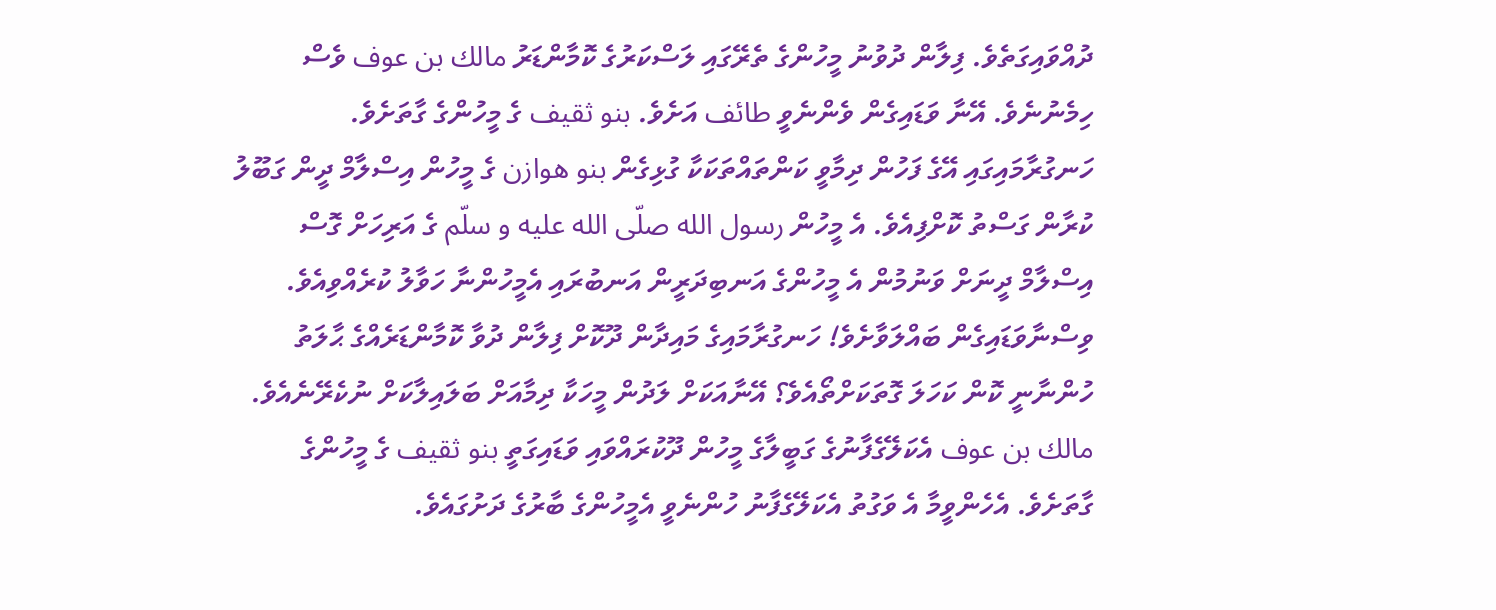ދުއްވައިގަތެވެ. ފިލާން ދުވުނު މީހުންގެ ތެރޭގައި ލަސްކަރުގެ ކޮމާންޑަރު مالك بن عوف ވެސް ހިމެނުނެވެ. އޭނާ ވަޑައިގެން ވެންނެވީ طائف އަށެވެ. بنو ثقيف ގެ މީހުންގެ ގާތަށެވެ. ހަނގުރާމައިގައި އޭގެ ފަހުން ދިމާވީ ކަންތައްތަކަކާ ގުޅިގެން بنو هوازن ގެ މީހުން އިސްލާމް ދީން ގަބޫލު ކުރާން ގަސްތު ކޮށްފިއެވެ. އެ މީހުން رسول الله صلّى الله عليه و سلّم ގެ އަރިހަށް ގޮސް އިސްލާމް ދީނަށް ވަނުމުން އެ މީހުންގެ އަނބިދަރީން އަނބުރައި އެމީހުންނާ ހަވާލު ކުރެއްވިއެވެ.
ވިސްނާވަޑައިގެން ބައްލަވާށެވެ! ހަނގުރާމައިގެ މައިދާން ދޫކޮށް ފިލާން ދުވާ ކޮމާންޑަރެއްގެ ޙާލަތު ހުންނާނީ ކޮން ކަހަލަ ގޮތަކަށްތޯއެވެ؟ އޭނާއަކަށް ލަދުން މީހަކާ ދިމާއަށް ބަލައިލާކަށް ނުކެރޭނެއެވެ. مالك بن عوف އެކަލޭގެފާނުގެ ގަބީލާގެ މީހުން ދޫކުރައްވައި ވަޑައިގަތީ بنو ثقيف ގެ މީހުންގެ ގާތަށެވެ. އެހެންވީމާ އެ ވަގުތު އެކަލޭގެފާނު ހުންނެވީ އެމީހުންގެ ބާރުގެ ދަށުގައެވެ.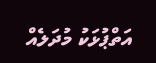އަތްޕުޅަކު މުދަލެއް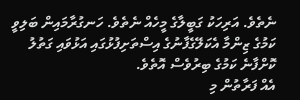ނެތެވެ. އަރިހަކު ގަބީލާގެ މީހެއް ނެތެވެ. ހަނގުރާމައިން ބަލިވީ ކަމުގެ ޒިންމާ އެކަލޭގެފާނުގެ އިސްތަށިފުޅުގައި އަޅުވައި ގަތުލު ކޮށްފާނެ ކަމުގެ ބިރުވެސް އޮތެވެ.
އެއް ފަރާތުން މި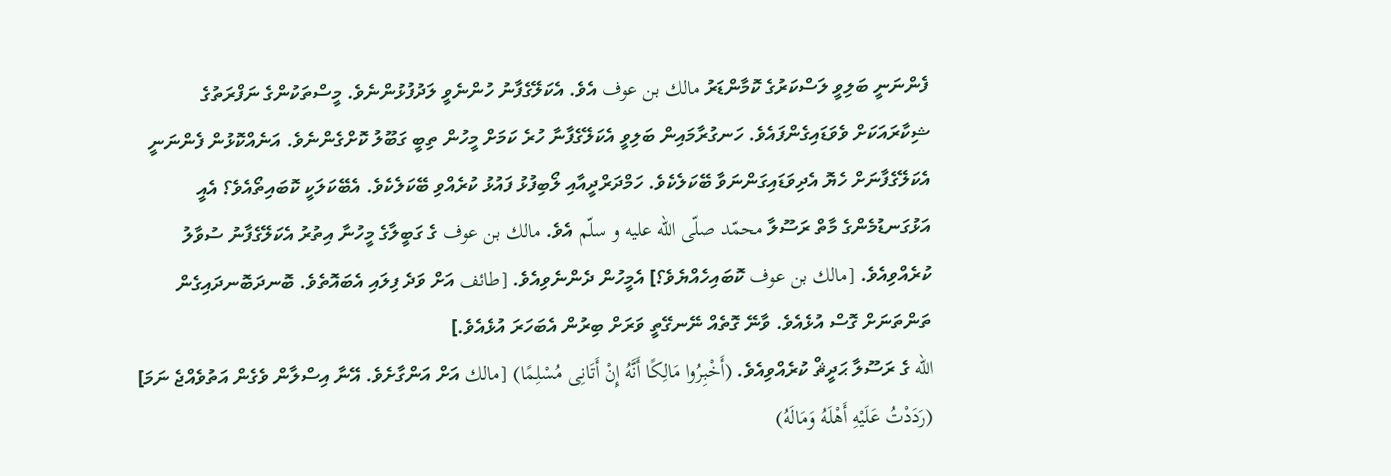ފެންނަނީ ބަލިވީ ލަސްކަރުގެ ކޮމާންޑަރު مالك بن عوف އެވެ. އެކަލޭގެފާނު ހުންނެވީ ލަދުފުޅުންނެވެ. މީސްތަކުންގެ ނަފްރަތުގެ ޝިކާރައަކަށް ވެވަޑައިގެންފައެވެ. ހަނގުރާމައިން ބަލިވީ އެކަލޭގެފާނާ ހުރެ ކަމަށް މީހުން ތިބީ ގަބޫލު ކޮށްގެންނެވެ. އަނެއްކޮޅުން ފެންނަނީ އެކަލޭގެފާނަށް ހެޔޮ އެދިވަޑައިގަންނަވާ ބޭކަލެކެވެ. ހަމްދަރްދީއާއި ލޯބިފުޅު ފައުޅު ކުރެއްވި ބޭކަލެކެވެ. އެބޭކަލަކީ ކޮބައިތޯއެވެ؟ އެއީ އަޅުގަނޑުމެންގެ މާތް ރަސޫލާ محمّد صلّى الله عليه و سلّم އެވެ. مالك بن عوف ގެ ގަބީލާގެ މީހުނާ އިތުރު އެކަލޭގެފާނު ސުވާލު ކުރެއްވިއެވެ. [مالك بن عوف ކޮބައިހެއްޔެވެ؟] އެމީހުން ދެންނެވިއެވެ. [طائف އަށް ވަދެ ފިލައި އެބައޮތެވެ. ބޮނދަބޮނދައިގެން ތަންތަނަށް ގޮސް އުޅެއެވެ. ވާނޭ ގޮތެއް ނޭނގޭތީ ވަރަށް ބިރުން އެބަހަރަ އުޅެއެވެ.]
الله ގެ ރަސޫލާ ޙަދީޘް ކުރެއްވިއެވެ. (أَخْبِرُوا مَالِكًا أَنَّهُ إِنْ أَتَانِى مُسْلِمًا) [مالك އަށް އަންގާށެވެ. އޭނާ އިސްލާން ވެގެން އަތުވެއްޖެ ނަމަ] (رَدَدْتُ عَلَيْهِ أَهْلَهُ وَمَالَهُ)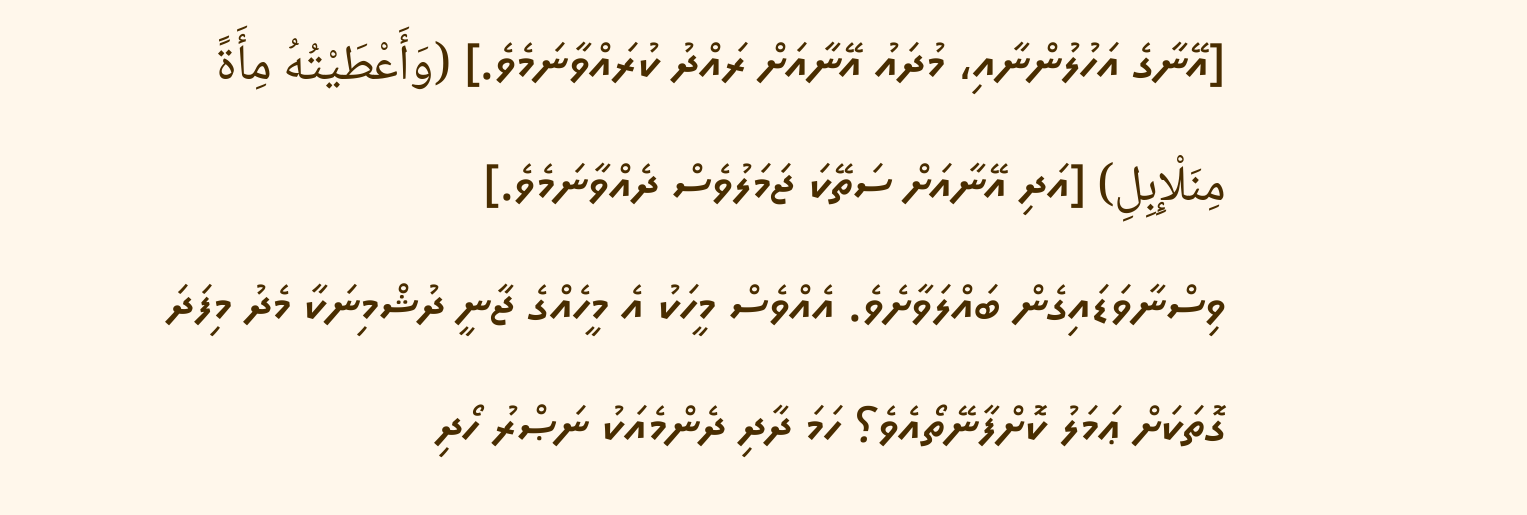[އޭނާގެ އަހުލުންނާއި، މުދައު އޭނާއަށް ރައްދު ކުރައްވާނަމެވެ.] (وَأَعْطَيْتُهُ مِأَةً مِنَلْإِبِلِ) [އަދި އޭނާއަށް ސަތޭކަ ޖަމަލުވެސް ދެއްވާނަމެވެ.]
ވިސްނާވަޑައިގެން ބައްލަވާށެވެ. އެއްވެސް މީހަކު އެ މީހެއްގެ ޖާނީ ދުޝްމިނަކާ މެދު މިފަދަ ގޮތަކަށް ޢަމަލު ކޮށްފާނޭތޯއެވެ؟ ހަމަ ދާދި ދެންމެއަކު ނަޞްރު ހޯދި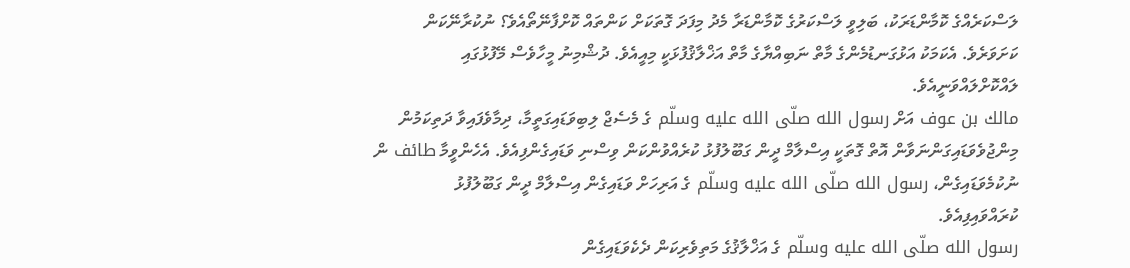ލަސްކަރެއްގެ ކޮމާންޑަރަކު، ބަލިވީ ލަސްކަރުގެ ކޮމާންޑަރާ މެދު މިފަދަ ގޮތަކަށް ކަންތައް ކޮށްފާނޭތޯއެވެ؟ ނުކުރާނޭކަން ކަށަވަރެވެ. އެކަމަކު އަޅުގަނޑުމެންގެ މާތް ނަބިއްޔާގެ މާތް އަޚްލާޤުފުޅަކީ މިއީއެވެ. ދުޝްމިނު މީހާވެސް މޭފުޅުގައި ލައްކޮށްލައްވަނީއެވެ.
مالك بن عوف އަށް رسول الله صلّى الله عليه وسلّم ގެ މެސެޖް ލިބިވަޑައިގަތީމާ، ދިމާވެފައިވާ ދަތިކަމުން މިންޖުވެވަޑައިގަންނަވާން އޮތް ގޮތަކީ އިސްލާމް ދީން ގަބޫލުފުޅު ކުރެއްވުންކަން ވިސްނި ވަޑައިގެންފިއެވެ. އެހެންވީމާ طائف ން ނުކުމެވަޑައިގެން، رسول الله صلّى الله عليه وسلّم ގެ އަރިހަށް ވަޑައިގެން އިސްލާމް ދީން ގަބޫލުފުޅު ކުރައްވައިފިއެވެ.
رسول الله صلّى الله عليه وسلّم ގެ އަޚްލާޤުގެ މަތިވެރިކަން ދެކެވަޑައިގެން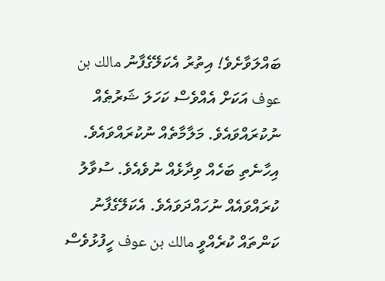ބައްލަވާށެވެ! އިތުރު އެކަލޭގެފާނު مالك بن عوف އަކަށް އެއްވެސް ކަހަލަ ޝަރުޠެއް ނުކުރައްވައެވެ. މަލާމާތެއް ނުކުރައްވައެވެ. އިހާނެތި ބަހެއް ވިދާޅެއް ނުވެއެވެ. ސުވާލު ކުރައްވައެއް ނުހައްދަވައެވެ. އެކަލޭގެފާނު ކަންތައް ކުރެއްވީ مالك بن عوف ހީފުޅުވެސް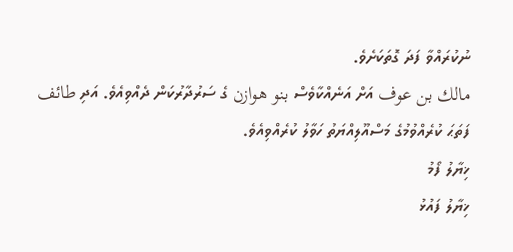ނުކުރައްވާ ފަދަ ގޮތަކަށެވެ.
مالك بن عوف އަށް އަނެއްކާވެސް بنو هوازن ގެ ސަރުދާރުކަން ދެއްވިއެވެ. އަދި طائف ފަތަޙަ ކުރެއްވުމުގެ މަސްއޫލިއްޔަތު ހަވާލު ކުރެއްވިއެވެ.
ޚިޔާލު ފޯމު
ޚިޔާލު ފައުޅު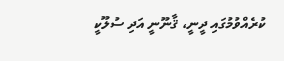ކުރެއްވުމުގައި ދީނީ، ޤާނޫނީ އަދި ސުލޫކީ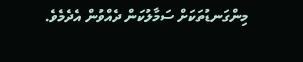މިންގަނޑުތަކަށް ސަމާލުކަން ދެއްވުން އެދެމެވެ.